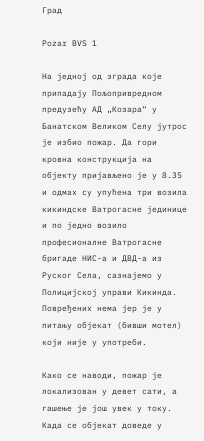Град

Pozar BVS 1

На једној од зграда које припадају Пољопривредном предузећу АД „Козара“ у Банатском Великом Селу јутрос је избио пожар. Да гори кровна конструкција на објекту пријављено је у 8.35 и одмах су упућена три возила кикиндске Ватрогасне јединице и по једно возило професионалне Ватрогасне бригаде НИС-а и ДВД-а из Руског Села, сазнајемо у Полицијској управи Кикинда. Повређених нема јер је у питању објекат (бивши мотел) који није у употреби.

Како се наводи, пожар је локализован у девет сати, а гашење је још увек у току.  Када се објекат доведе у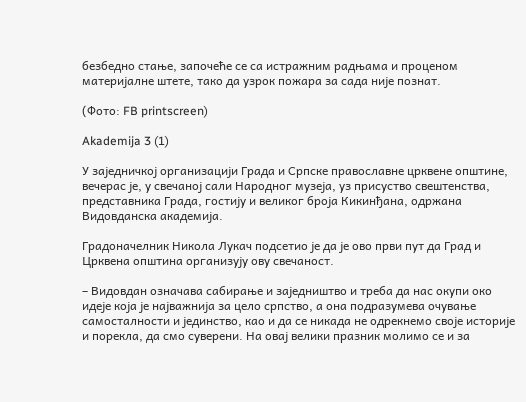безбедно стање, започеће се са истражним радњама и проценом материјалне штете, тако да узрок пожара за сада није познат.

(Фото: FB printscreen)

Akademija 3 (1)

У заједничкој организацији Града и Српске православне црквене општине, вечерас је, у свечаној сали Народног музеја, уз присуство свештенства, представника Града, гостију и великог броја Кикинђана, одржана Видовданска академија.

Градоначелник Никола Лукач подсетио је да је ово први пут да Град и Црквена општина организују ову свечаност.

– Видовдан означава сабирање и заједништво и треба да нас окупи око идеје која је најважнија за цело српство, а она подразумева очување самосталности и јединство, као и да се никада не одрекнемо своје историје и порекла, да смо суверени. На овај велики празник молимо се и за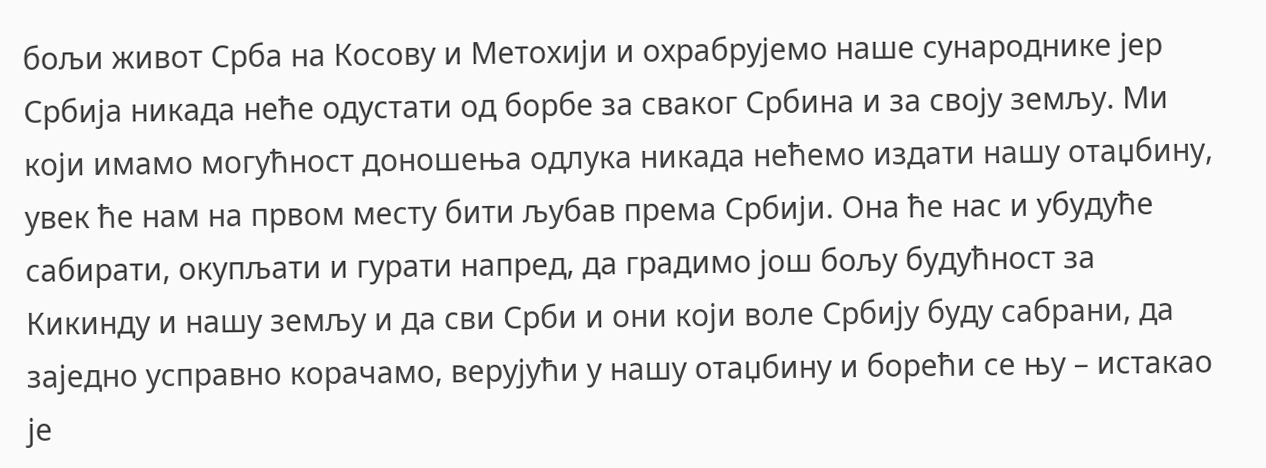бољи живот Срба на Косову и Метохији и охрабрујемо наше сународнике јер Србија никада неће одустати од борбе за сваког Србина и за своју земљу. Ми који имамо могућност доношења одлука никада нећемо издати нашу отаџбину, увек ће нам на првом месту бити љубав према Србији. Она ће нас и убудуће сабирати, окупљати и гурати напред, да градимо још бољу будућност за Кикинду и нашу земљу и да сви Срби и они који воле Србију буду сабрани, да заједно усправно корачамо, верујући у нашу отаџбину и борећи се њу – истакао је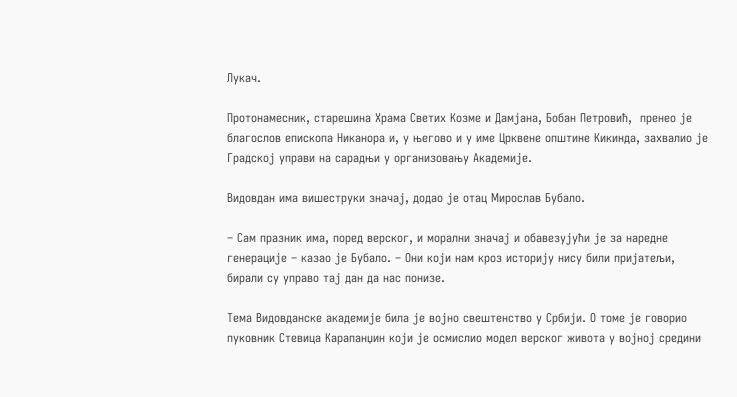Лукач.

Протонамесник, старешина Храма Светих Козме и Дамјана, Бобан Петровић,  пренео је благослов епископа Никанора и, у његово и у име Црквене општине Кикинда, захвалио је Градској управи на сарадњи у организовању Академије.

Видовдан има вишеструки значај, додао је отац Мирослав Бубало.

– Сам празник има, поред верског, и морални значај и обавезујући је за наредне генерације – казао је Бубало. – Они који нам кроз историју нису били пријатељи,  бирали су управо тај дан да нас понизе.

Тема Видовданске академије била је војно свештенство у Србији. О томе је говорио пуковник Стевица Карапанџин који је осмислио модел верског живота у војној средини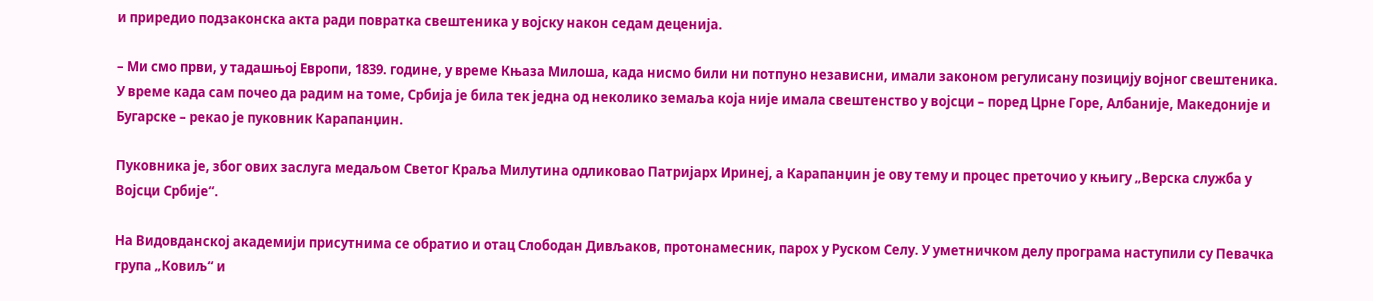и приредио подзаконска акта ради повратка свештеника у војску након седам деценија.

– Ми смо први, у тадашњој Европи, 1839. године, у време Књаза Милоша, када нисмо били ни потпуно независни, имали законом регулисану позицију војног свeштеника. У време када сам почео да радим на томе, Србија је била тек једна од неколико земаља која није имала свештенство у војсци – поред Црне Горе, Албаније, Македоније и Бугарске – рекао је пуковник Карапанџин.

Пуковника је, због ових заслуга медаљом Светог Краља Милутина одликовао Патријарх Иринеј, а Карапанџин је ову тему и процес преточио у књигу „Верска служба у Војсци Србије“.

На Видовданској академији присутнима се обратио и отац Слободан Дивљаков, протонамесник, парох у Руском Селу. У уметничком делу програма наступили су Певачка група „Ковиљ“ и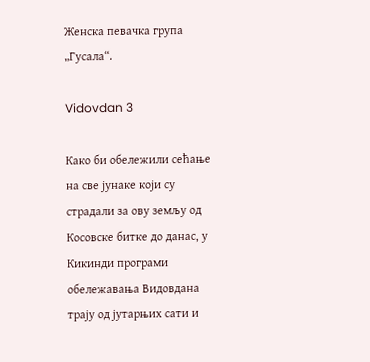Женска певачка група „Гусала“.

Vidovdan 3

Како би обележили сећање на све јунаке који су страдали за ову земљу од Косовске битке до данас, у Кикинди програми обележавања Видовдана трају од јутарњих сати и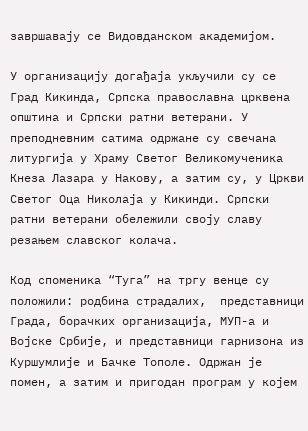завршавају се Видовданском академијом.

У организацију догађаја укључили су се Град Кикинда, Српска православна црквена општина и Српски ратни ветерани. У преподневним сатима одржане су свечана литургија у Храму Светог Великомученика Кнеза Лазара у Накову, а затим су, у Цркви Светог Оца Николаја у Кикинди. Српски ратни ветерани обележили своју славу резањем славског колача.

Код споменика “Туга” на тргу венце су положили: родбина страдалих,  представници Града, борачких организација, МУП-а и Војске Србије, и представници гарнизона из Куршумлије и Бачке Тополе. Одржан је помен, а затим и пригодан програм у којем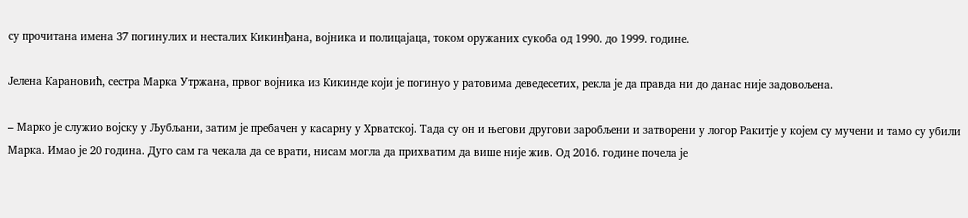су прочитана имена 37 погинулих и несталих Кикинђана, војника и полицајаца, током оружаних сукоба од 1990. до 1999. године.

Јелена Карановић, сестра Марка Утржана, првог војника из Кикинде који је погинуо у ратовима деведесетих, рекла је да правда ни до данас није задовољена.

– Марко је служио војску у Љубљани, затим је пребачен у касарну у Хрватској. Тада су он и његови другови заробљени и затворени у логор Ракитје у којем су мучени и тамо су убили Марка. Имао је 20 година. Дуго сам га чекала да се врати, нисам могла да прихватим да више није жив. Од 2016. године почела је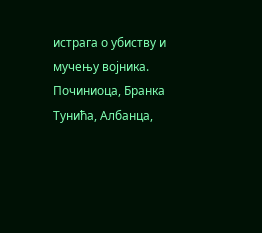истрага о убиству и мучењу војника. Починиоца, Бранка Тунића, Албанца,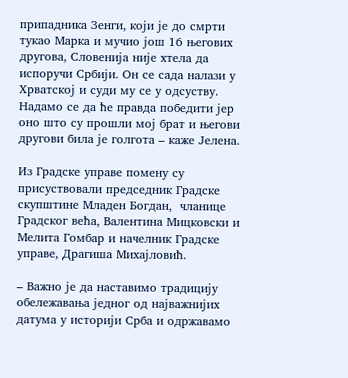припадника Зенги, који је до смрти тукао Марка и мучио још 16 његових другова, Словенија није хтела да испоручи Србији. Он се сада налази у Хрватској и суди му се у одсуству. Надамо се да ће правда победити јер оно што су прошли мој брат и његови другови била је голгота – каже Јелена.

Из Градске управе помену су присуствовали председник Градске скупштине Младен Богдан,  чланице Градског већа, Валентина Мицковски и Мелита Гомбар и начелник Градске управе, Драгиша Михајловић.

– Важно је да наставимо традицију обележавања једног од најважнијих датума у историји Срба и одржавамо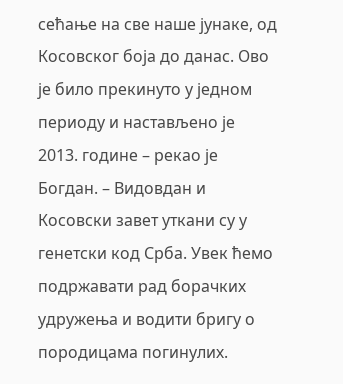сећање на све наше јунаке, од Косовског боја до данас. Ово је било прекинуто у једном периоду и настављено је 2013. године – рекао је Богдан. – Видовдан и Косовски завет уткани су у генетски код Срба. Увек ћемо подржавати рад борачких удружења и водити бригу о породицама погинулих.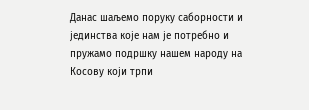Данас шаљемо поруку саборности и јединства које нам је потребно и пружамо подршку нашем народу на Косову који трпи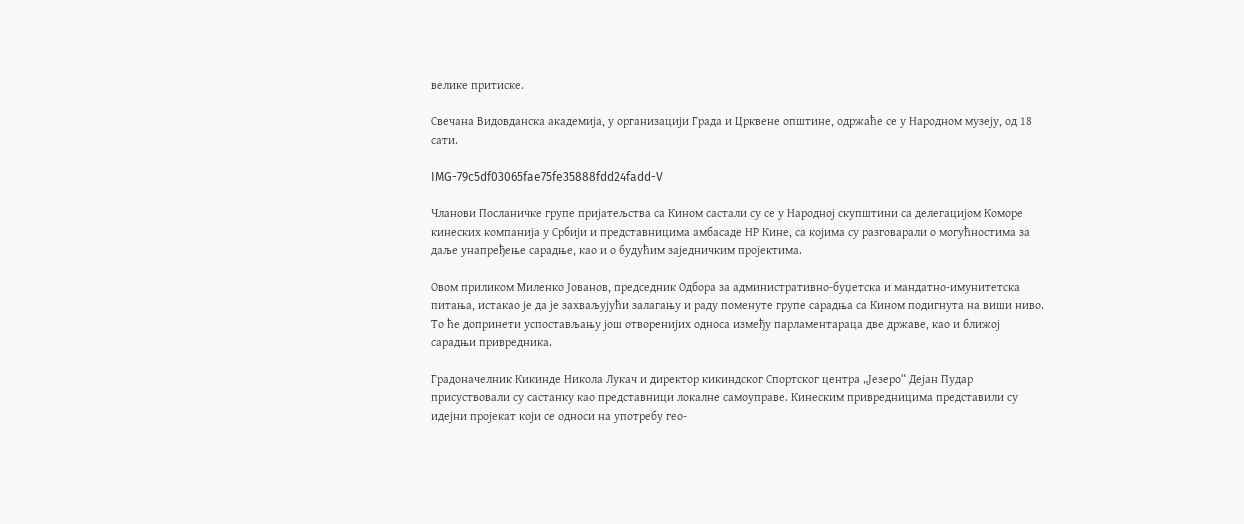велике притиске.

Свечана Видовданска академија, у организацији Града и Црквене општине, одржаће се у Народном музеју, од 18 сати.

IMG-79c5df03065fae75fe35888fdd24fadd-V

Чланови Посланичке групе пријатељства са Кином састали су се у Народној скупштини са делегацијом Коморе кинеских компанија у Србији и представницима амбасаде НР Кине, са којима су разговарали о могућностима за даље унапређење сарадње, као и о будућим заједничким пројектима.

Овом приликом Миленко Јованов, председник Одбора за административно-буџетска и мандатно-имунитетска питања, истакао је да је захваљујући залагању и раду поменуте групе сарадња са Кином подигнута на виши ниво. То ће допринети успостављању још отворенијих односа између парламентараца две државе, као и ближој сарадњи привредника.

Градоначелник Кикинде Никола Лукач и директор кикиндског Спортског центра „Језеро“ Дејан Пудар присуствовали су састанку као представници локалне самоуправе. Кинеским привредницима представили су идејни пројекат који се односи на употребу гео-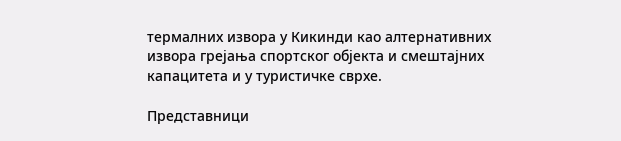термалних извора у Кикинди као алтернативних извора грејања спортског објекта и смештајних капацитета и у туристичке сврхе.

Представници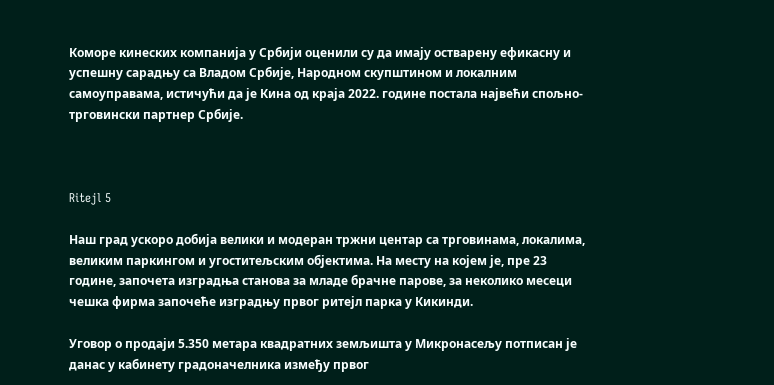Коморе кинеских компанија у Србији оценили су да имају остварену ефикасну и успешну сарадњу са Владом Србије, Народном скупштином и локалним самоуправама, истичући да је Кина од краја 2022. године постала највећи спољно-трговински партнер Србије.



Ritejl 5

Наш град ускоро добија велики и модеран тржни центар са трговинама, локалима, великим паркингом и угоститељским објектима. На месту на којем је, пре 23 године, започета изградња станова за младе брачне парове, за неколико месеци чешка фирма започеће изградњу првог ритејл парка у Кикинди.

Уговор о продаји 5.350 метара квадратних земљишта у Микронасељу потписан је данас у кабинету градоначелника између првог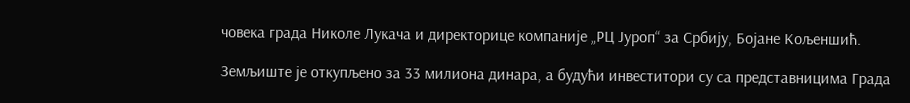човека града Николе Лукача и директорице компаније „РЦ Јуроп“ за Србију, Бојане Кољеншић.

Земљиште је откупљено за 33 милиона динара, а будући инвеститори су са представницима Града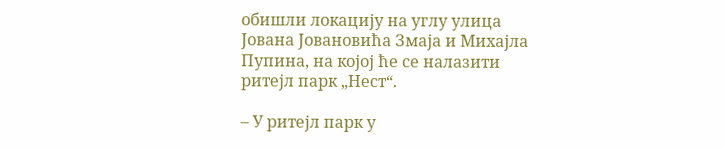обишли локацију на углу улица Јована Јовановића Змаја и Михајла Пупина, на којој ће се налазити ритејл парк „Нест“.

– У ритејл парк у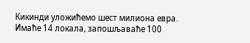Кикинди уложићемо шест милиона евра. Имаће 14 локала, запошљаваће 100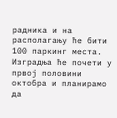радника и на располагању ће бити 100 паркинг места. Изградња ће почети у првој половини октобра и планирамо да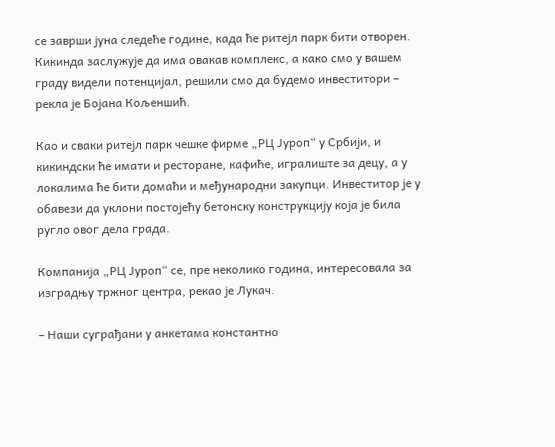се заврши јуна следеће године, када ће ритејл парк бити отворен. Кикинда заслужује да има овакав комплекс, а како смо у вашем граду видели потенцијал, решили смо да будемо инвеститори – рекла је Бојана Кољеншић.

Као и сваки ритејл парк чешке фирме „РЦ Јуроп“ у Србији, и кикиндски ће имати и ресторане, кафиће, игралиште за децу, а у локалима ће бити домаћи и међународни закупци. Инвеститор је у обавези да уклони постојећу бетонску конструкцију која је била ругло овог дела града.

Компанија „РЦ Јуроп“ се, пре неколико година, интересовала за изградњу тржног центра, рекао је Лукач.

– Наши суграђани у анкетама константно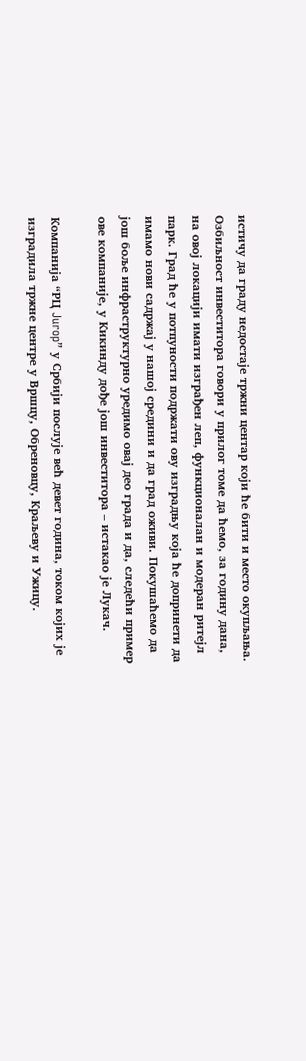истичу да граду недостаје тржни центар који ће бити и место окупљања. Озбиљност инвеститора говори у прилог томе да ћемо, за годину дана, на овој локацији имати изграђен леп, функционалан и модеран ритејл парк. Град ће у потпуности подржати ову изградњу која ће допринети да имамо нови садржај у нашој средини и да град оживи. Покушаћемо да још боље инфраструктурно уредимо овај део града и да, следећи пример ове компаније, у Кикинду дође још инвеститора – истакао је Лукач.

Компанија “РЦ Jurop” у Србији послује већ девет година, током којих је изградила тржне центре у Вршцу, Обреновцу, Краљеву и Ужицу.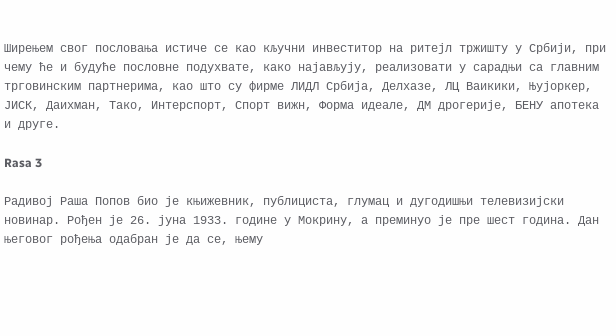Ширењем свог пословања истиче се као кључни инвеститор на ритејл тржишту у Србији, при чему ће и будуће пословне подухвате, како најављују, реализовати у сарадњи са главним трговинским партнерима, као што су фирме ЛИДЛ Србија, Делхазе, ЛЦ Ваикики, Њујоркер, ЈИСК, Даихман, Тако, Интерспорт, Спорт вижн, Форма идеале, ДМ дрогерије, БЕНУ апотека и друге.

Rasa 3

Радивој Раша Попов био је књижевник, публициста, глумац и дугодишњи телевизијски новинар. Рођен је 26. јуна 1933. године у Мокрину, а преминуо је пре шест година. Дан његовог рођења одабран је да се, њему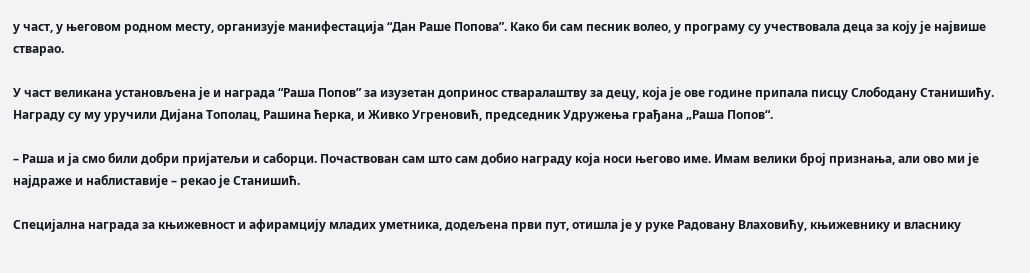у част, у његовом родном месту, организује манифестација “Дан Раше Попова”. Како би сам песник волео, у програму су учествовала деца за коју је највише стварао.

У част великана установљена је и награда “Раша Попов” за изузетан допринос стваралаштву за децу, која је ове године припала писцу Слободану Станишићу. Награду су му уручили Дијана Тополац, Рашина ћерка, и Живко Угреновић, председник Удружења грађана „Раша Попов“.

– Раша и ја смо били добри пријатељи и саборци. Почаствован сам што сам добио награду која носи његово име. Имам велики број признања, али ово ми је најдраже и наблиставије – рекао је Станишић.

Специјална награда за књижевност и афирамцију младих уметника, додељена први пут, отишла је у руке Радовану Влаховићу, књижевнику и власнику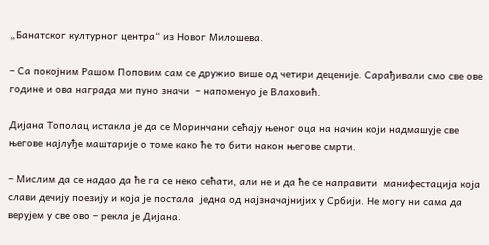„Банатског културног центра“ из Новог Милошева.

– Са покојним Рашом Поповим сам се дружио више од четири деценије. Сарађивали смо све ове године и ова награда ми пуно значи  – напоменуо је Влаховић.

Дијана Тополац истакла је да се Моринчани сећају њеног оца на начин који надмашује све његове најлуђе маштарије о томе како ће то бити након његове смрти.

– Мислим да се надао да ће га се неко сећати, али не и да ће се направити  манифестација која слави дечију поезију и која је постала  једна од најзначајнијих у Србији. Не могу ни сама да верујем у све ово – рекла је Дијана.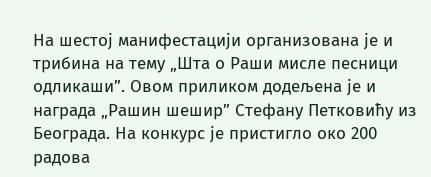На шестој манифестацији организована је и трибина на тему „Шта о Раши мисле песници одликаши”. Овом приликом додељена је и награда „Рашин шешир” Стефану Петковићу из Београда. На конкурс је пристигло око 200 радова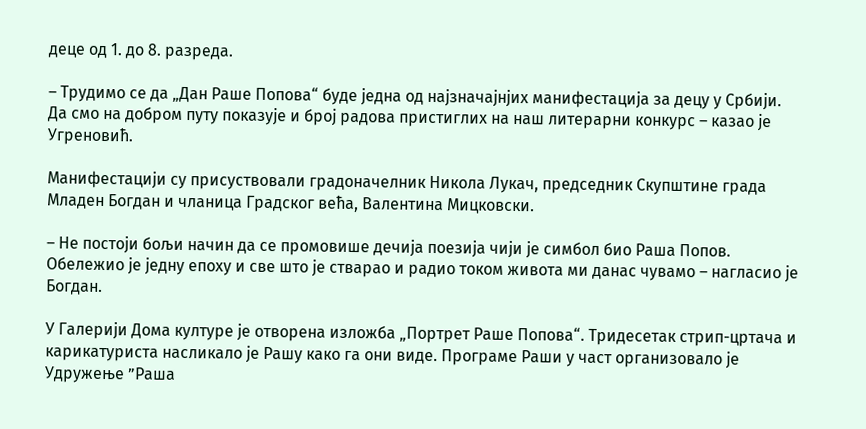деце од 1. до 8. разреда.

– Трудимо се да „Дан Раше Попова“ буде једна од најзначајнјих манифестација за децу у Србији. Да смо на добром путу показује и број радова пристиглих на наш литерарни конкурс – казао је Угреновић.

Манифестацији су присуствовали градоначелник Никола Лукач, председник Скупштине града Младен Богдан и чланица Градског већа, Валентина Мицковски.

– Не постоји бољи начин да се промовише дечија поезија чији је симбол био Раша Попов. Обележио је једну епоху и све што је стварао и радио током живота ми данас чувамо – нагласио је Богдан.

У Галерији Дома културе је отворена изложба „Портрет Раше Попова“. Тридесетак стрип-цртача и карикатуриста насликало је Рашу како га они виде. Програме Раши у част организовало је Удружење ”Раша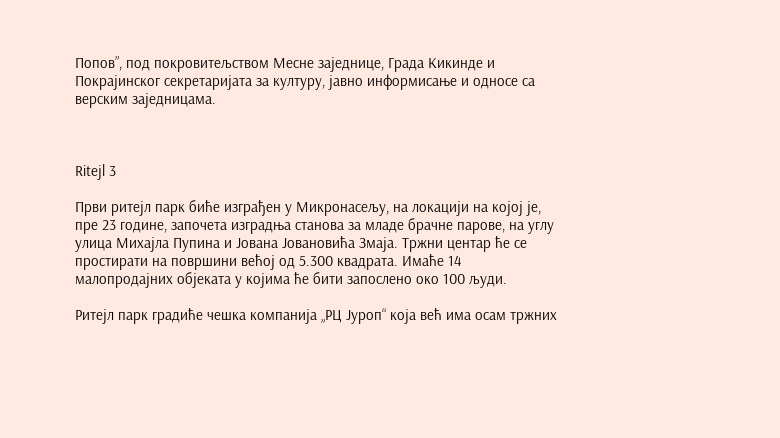Попов”, под покровитељством Месне заједнице, Града Кикинде и Покрајинског секретаријата за културу, јавно информисање и односе са верским заједницама.



Ritejl 3

Први ритејл парк биће изграђен у Микронасељу, на локацији на којој је, пре 23 године, започета изградња станова за младе брачне парове, на углу улица Михајла Пупина и Јована Јовановића Змаја. Тржни центар ће се простирати на површини већој од 5.300 квадрата. Имаће 14 малопродајних објеката у којима ће бити запослено око 100 људи.

Ритејл парк градиће чешка компанија „РЦ Јуроп“ која већ има осам тржних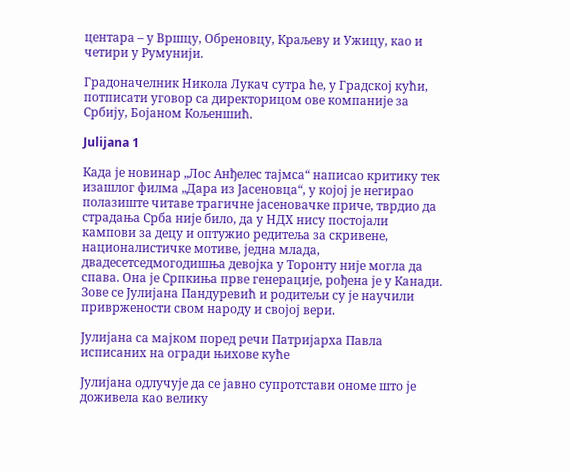центара – у Вршцу, Обреновцу, Краљеву и Ужицу, као и четири у Румунији.

Градоначелник Никола Лукач сутра ће, у Градској кући, потписати уговор са директорицом ове компаније за Србију, Бојаном Кољеншић.

Julijana 1

Када је новинар „Лос Анђелес тајмса“ написао критику тек изашлог филма „Дара из Јасеновца“, у којој је негирао полазиште читаве трагичне јасеновачке приче, тврдио да страдања Срба није било, да у НДХ нису постојали кампови за децу и оптужио редитеља за скривене, националистичке мотиве, једна млада, двадесетседмогодишња девојка у Торонту није могла да спава. Она је Српкиња прве генерације, рођена је у Канади. Зове се Јулијана Пандуревић и родитељи су је научили привржености свом народу и својој вери.

Јулијана са мајком поред речи Патријарха Павла исписаних на огради њихове куће

Јулијана одлучује да се јавно супротстави ономе што је доживела као велику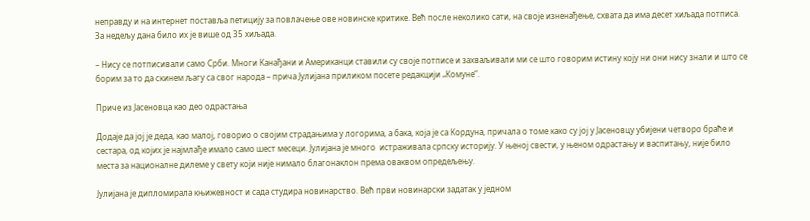неправду и на интернет поставља петицију за повлачење ове новинске критике. Већ после неколико сати, на своје изненађење, схвата да има десет хиљада потписа. За недељу дана било их је више од 35 хиљада.

– Нису се потписивали само Срби. Многи Канађани и Американци ставили су своје потписе и захваљивали ми се што говорим истину коју ни они нису знали и што се борим за то да скинем љагу са свог народа – прича Јулијана приликом посете редакцији „Комуне“.

Приче из Јасеновца као део одрастања

Додаје да јој је деда, као малој, говорио о својим страдањима у логорима, а бака, која је са Кордуна, причала о томе како су јој у Јасеновцу убијени четворо браће и сестара, од којих је најмлађе имало само шест месеци. Јулијана је много  истраживала српску историју. У њеној свести, у њеном одрастању и васпитању, није било места за националне дилеме у свету који није нимало благонаклон према оваквом опредељењу.

Јулијана је дипломирала књижевност и сада студира новинарство. Већ први новинарски задатак у једном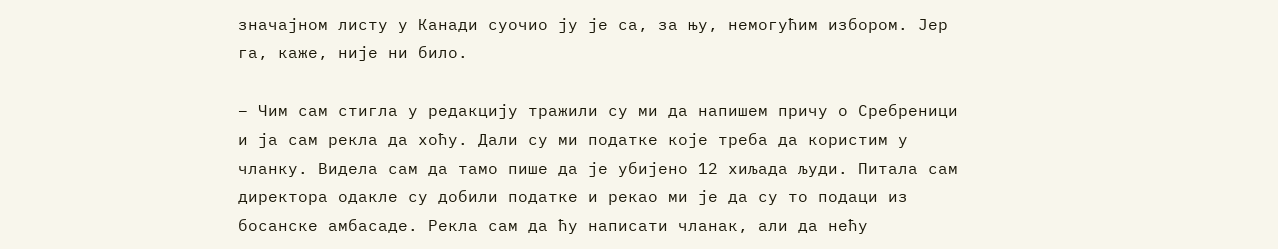значајном листу у Канади суочио ју је са, за њу, немогућим избором. Јер га, каже, није ни било.

– Чим сам стигла у редакцију тражили су ми да напишем причу о Сребреници и ја сам рекла да хоћу. Дали су ми податке које треба да користим у чланку. Видела сам да тамо пише да је убијено 12 хиљада људи. Питала сам директора одакле су добили податке и рекао ми је да су то подаци из босанске амбасаде. Рекла сам да ћу написати чланак, али да нећу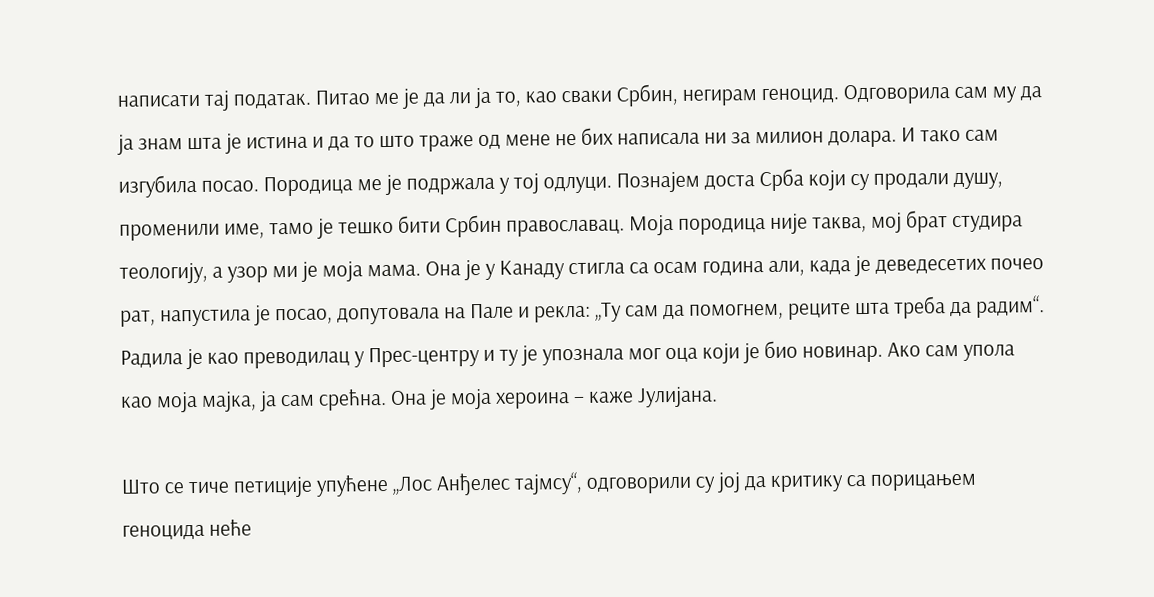написати тај податак. Питао ме је да ли ја то, као сваки Србин, негирам геноцид. Одговорила сам му да ја знам шта је истина и да то што траже од мене не бих написала ни за милион долара. И тако сам изгубила посао. Породица ме је подржала у тој одлуци. Познајем доста Срба који су продали душу, променили име, тамо је тешко бити Србин православац. Моја породица није таква, мој брат студира теологију, а узор ми је моја мама. Она је у Канаду стигла са осам година али, када је деведесетих почео рат, напустила је посао, допутовала на Пале и рекла: „Ту сам да помогнем, реците шта треба да радим“. Радила је као преводилац у Прес-центру и ту је упознала мог оца који је био новинар. Ако сам упола као моја мајка, ја сам срећна. Она је моја хероина – каже Јулијана.

Што се тиче петиције упућене „Лос Анђелес тајмсу“, одговорили су јој да критику са порицањем геноцида неће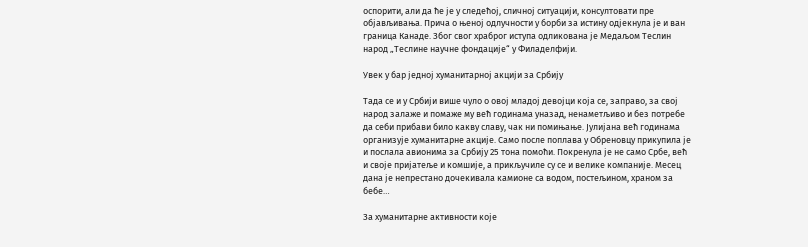оспорити, али да ће је у следећој, сличној ситуацији, консултовати пре објављивања. Прича о њеној одлучности у борби за истину одјекнула је и ван граница Канаде. Због свог храброг иступа одликована је Медаљом Теслин народ „Теслине научне фондације“ у Филаделфији.

Увек у бар једној хуманитарној акцији за Србију

Тада се и у Србији више чуло о овој младој девојци која се, заправо, за свој народ залаже и помаже му већ годинама уназад, ненаметљиво и без потребе да себи прибави било какву славу, чак ни помињање. Јулијана већ годинама организује хуманитарне акције. Само после поплава у Обреновцу прикупила је и послала авионима за Србију 25 тона помоћи. Покренула је не само Србе, већ и своје пријатеље и комшије, а прикључиле су се и велике компаније. Месец дана је непрестано дочекивала камионе са водом, постељином, храном за бебе…

За хуманитарне активности које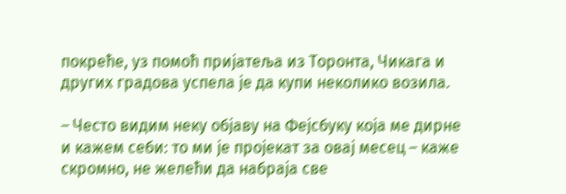покреће, уз помоћ пријатеља из Торонта, Чикага и других градова успела је да купи неколико возила.

– Често видим неку објаву на Фејсбуку која ме дирне и кажем себи: то ми је пројекат за овај месец – каже скромно, не желећи да набраја све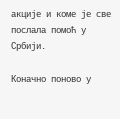акције и коме је све послала помоћ у Србији.

Коначно поново у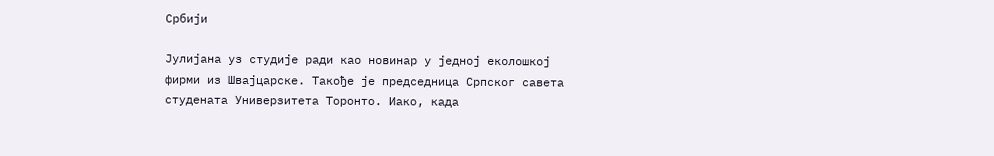Србији

Јулијана уз студије ради као новинар у једној еколошкој фирми из Швајцарске. Такође је председница Српског савета студената Универзитета Торонто. Иако, када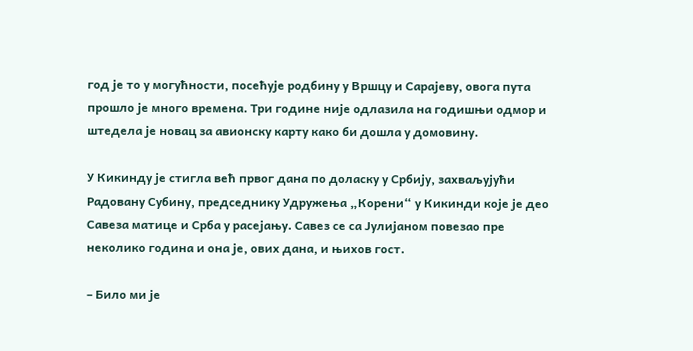год је то у могућности, посећује родбину у Вршцу и Сарајеву, овога пута прошло је много времена. Три године није одлазила на годишњи одмор и штедела је новац за авионску карту како би дошла у домовину.

У Кикинду је стигла већ првог дана по доласку у Србију, захваљујући Радовану Субину, председнику Удружења „Корени“ у Кикинди које је део Савеза матице и Срба у расејању. Савез се са Јулијаном повезао пре неколико година и она је, ових дана, и њихов гост.

– Било ми је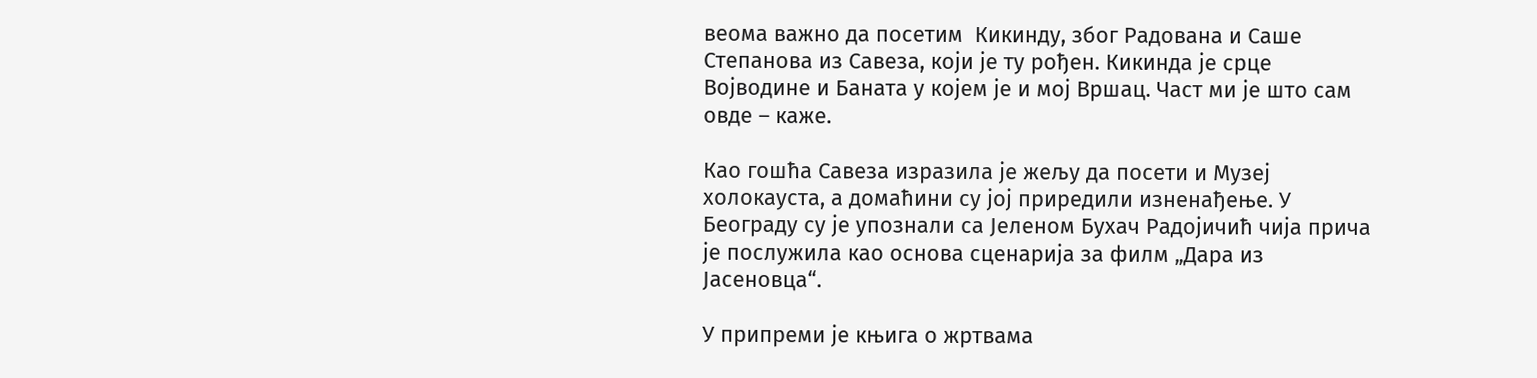веома важно да посетим  Кикинду, због Радована и Саше Степанова из Савеза, који је ту рођен. Кикинда је срце Војводине и Баната у којем је и мој Вршац. Част ми је што сам овде – каже.

Као гошћа Савеза изразила је жељу да посети и Музеј холокауста, а домаћини су јој приредили изненађење. У Београду су је упознали са Јеленом Бухач Радојичић чија прича је послужила као основа сценарија за филм „Дара из Јасеновца“.

У припреми је књига о жртвама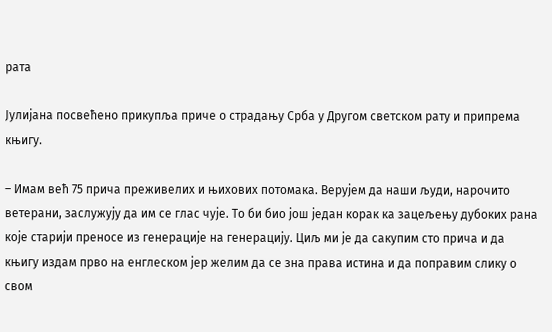рата

Јулијана посвећено прикупља приче о страдању Срба у Другом светском рату и припрема књигу.

– Имам већ 75 прича преживелих и њихових потомака. Верујем да наши људи, нарочито ветерани, заслужују да им се глас чује. То би био још један корак ка зацељењу дубоких рана које старији преносе из генерације на генерацију. Циљ ми је да сакупим сто прича и да књигу издам прво на енглеском јер желим да се зна права истина и да поправим слику о свом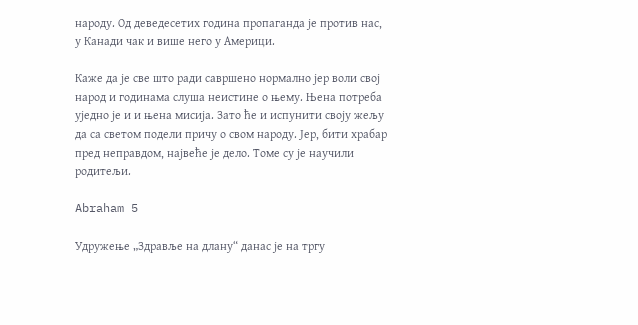народу. Од деведесетих година пропаганда је против нас, у Канади чак и више него у Америци.

Каже да је све што ради савршено нормално јер воли свој народ и годинама слуша неистине о њему. Њена потреба уједно је и и њена мисија. Зато ће и испунити своју жељу да са светом подели причу о свом народу. Јер, бити храбар пред неправдом, највеће је дело. Томе су је научили родитељи.

Abraham 5

Удружење „Здравље на длану“ данас је на тргу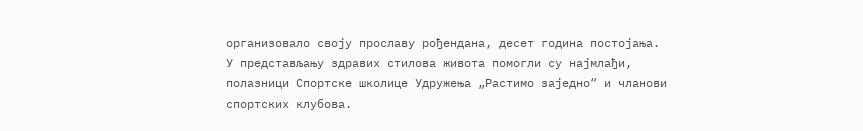организовало своју прославу рођендана, десет година постојања. У представљању здравих стилова живота помогли су најмлађи, полазници Спортске школице Удружења „Растимо заједно“ и чланови спортских клубова.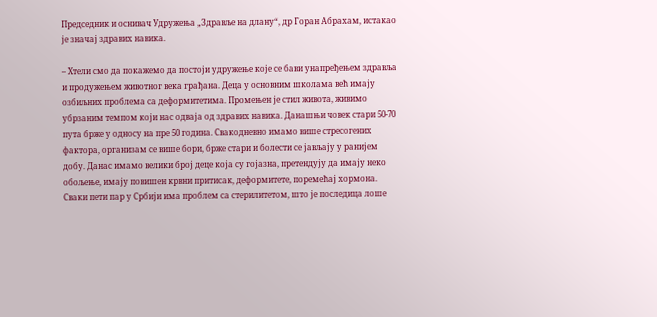Председник и оснивач Удружења „Здравље на длану“, др Горан Абрахам, истакао је значај здравих навика.

– Хтели смо да покажемо да постоји удружење које се бави унапређењем здравља и продужењем животног века грађана. Деца у основним школама већ имају озбиљних проблема са деформитетима. Промењен је стил живота, живимо убрзаним темпом који нас одваја од здравих навика. Данашњи човек стари 50-70 пута брже у односу на пре 50 година. Свакодневно имамо више стресогених фактора, организам се више бори, брже стари и болести се јављају у ранијем добу. Данас имамо велики број деце која су гојазна, претендују да имају неко обољење, имају повишен крвни притисак, деформитете, поремећај хормона. Сваки пети пар у Србији има проблем са стерилитетом, што је последица лоше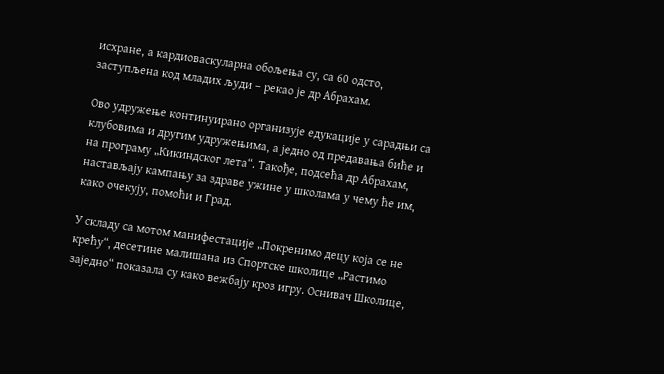исхране, а кардиоваскуларна обољења су, са 60 одсто, заступљена код младих људи – рекао је др Абрахам.

Ово удружење континуирано организује едукације у сарадњи са клубовима и другим удружењима, а једно од предавања биће и на програму „Кикиндског лета“. Такође, подсећа др Абрахам, настављају кампању за здраве ужине у школама у чему ће им, како очекују, помоћи и Град.

У складу са мотом манифестације „Покренимо децу која се не крећу“, десетине малишана из Спортске школице „Растимо заједно“ показала су како вежбају кроз игру. Оснивач Школице,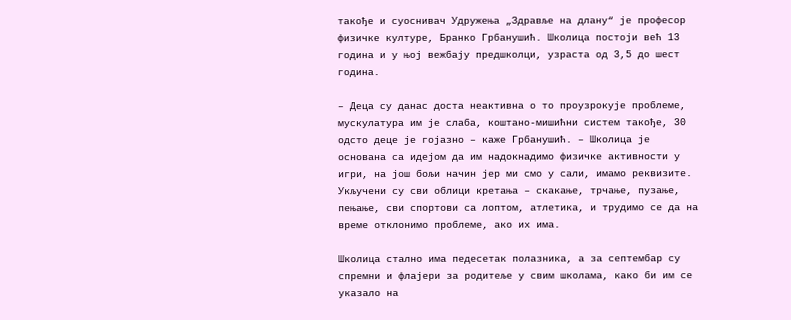такође и суоснивач Удружења „Здравље на длану“ је професор физичке културе, Бранко Грбанушић. Школица постоји већ 13 година и у њој вежбају предшколци, узраста од 3,5 до шест година.

– Деца су данас доста неактивна о то проузрокује проблеме, мускулатура им је слаба, коштано-мишићни систем такође, 30 одсто деце је гојазно – каже Грбанушић. – Школица је основана са идејом да им надокнадимо физичке активности у игри, на још бољи начин јер ми смо у сали, имамо реквизите. Укључени су сви облици кретања – скакање, трчање, пузање, пењање, сви спортови са лоптом, атлетика, и трудимо се да на време отклонимо проблеме, ако их има.

Школица стално има педесетак полазника, а за септембар су спремни и флајери за родитеље у свим школама, како би им се указало на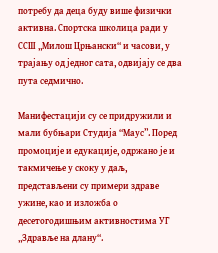потребу да деца буду више физички активна. Спортска школица ради у ССШ „Милош Црњански“ и часови, у трајању од једног сата, одвијају се два пута седмично.

Манифестацији су се придружили и мали бубњари Студија “Маус”. Поред промоције и едукације, одржано је и такмичење у скоку у даљ, представљени су примери здраве ужине, као и изложба о десетогодишњим активностима УГ „Здравље на длану“.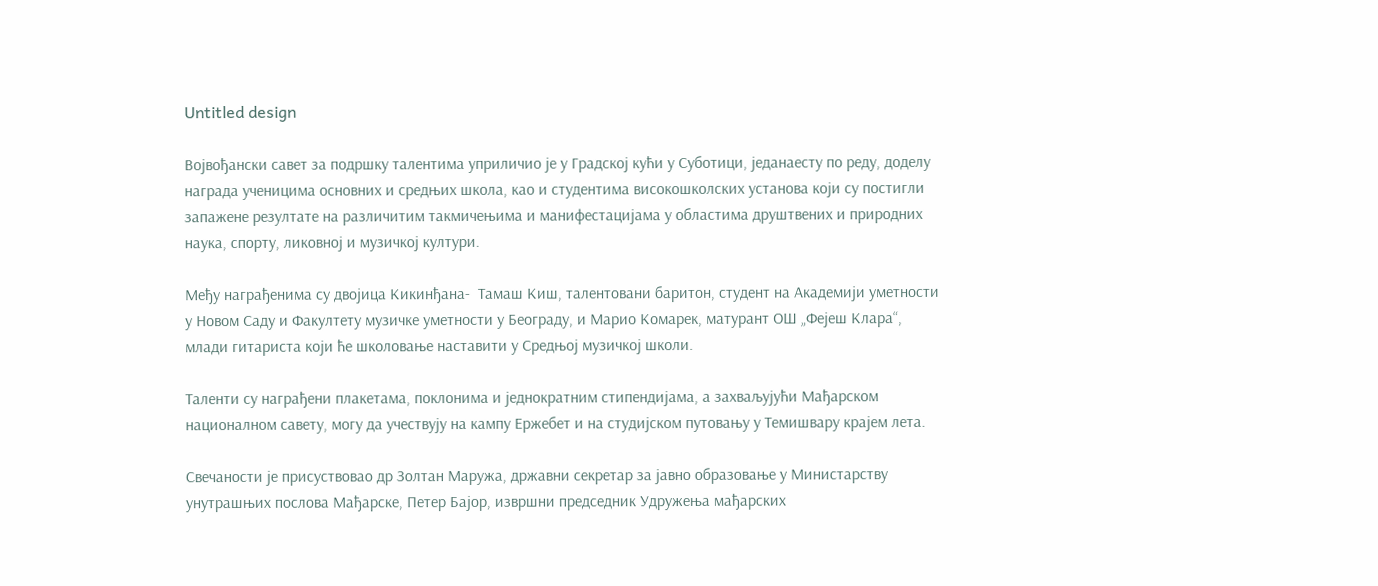Untitled design

Војвођански савет за подршку талентима уприличио је у Градској кући у Суботици, једанаесту по реду, доделу награда ученицима основних и средњих школа, као и студентима високошколских установа који су постигли запажене резултате на различитим такмичењима и манифестацијама у областима друштвених и природних наука, спорту, ликовној и музичкој култури.

Међу награђенима су двојица Кикинђана-  Тамаш Киш, талентовани баритон, студент на Академији уметности у Новом Саду и Факултету музичке уметности у Београду, и Марио Комарек, матурант ОШ „Фејеш Клара“, млади гитариста који ће школовање наставити у Средњој музичкој школи.

Таленти су награђени плакетама, поклонима и једнократним стипендијама, а захваљујући Мађарском националном савету, могу да учествују на кампу Ержебет и на студијском путовању у Темишвару крајем лета.

Свечаности је присуствовао др Золтан Маружа, државни секретар за јавно образовање у Министарству унутрашњих послова Мађарске, Петер Бајор, извршни председник Удружења мађарских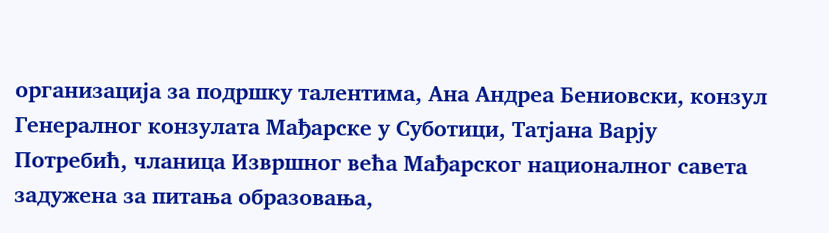организација за подршку талентима, Ана Андреа Бениовски, конзул Генералног конзулата Мађарске у Суботици, Татјана Варју Потребић, чланица Извршног већа Мађарског националног савета задужена за питања образовања,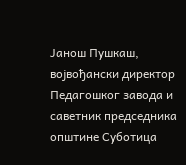Јанош Пушкаш, војвођански директор Педагошког завода и саветник председника општине Суботица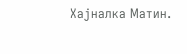Хајналка Матин.